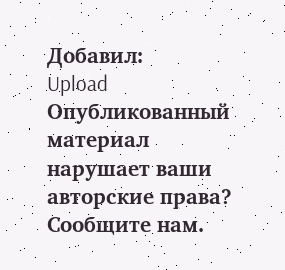Добавил:
Upload Опубликованный материал нарушает ваши авторские права? Сообщите нам.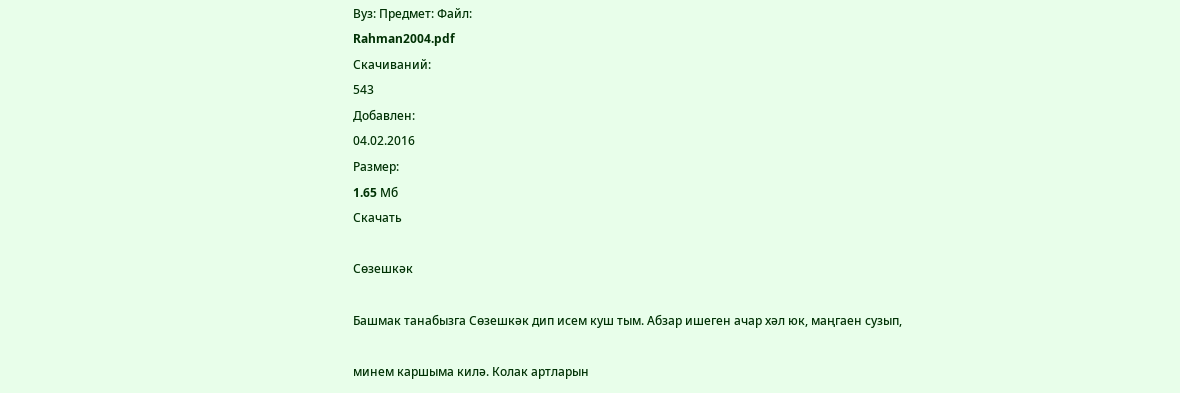Вуз: Предмет: Файл:
Rahman2004.pdf
Скачиваний:
543
Добавлен:
04.02.2016
Размер:
1.65 Mб
Скачать

Сөзешкәк

Башмак танабызга Сөзешкәк дип исем куш тым. Абзар ишеген ачар хәл юк, маңгаен сузып,

минем каршыма килә. Колак артларын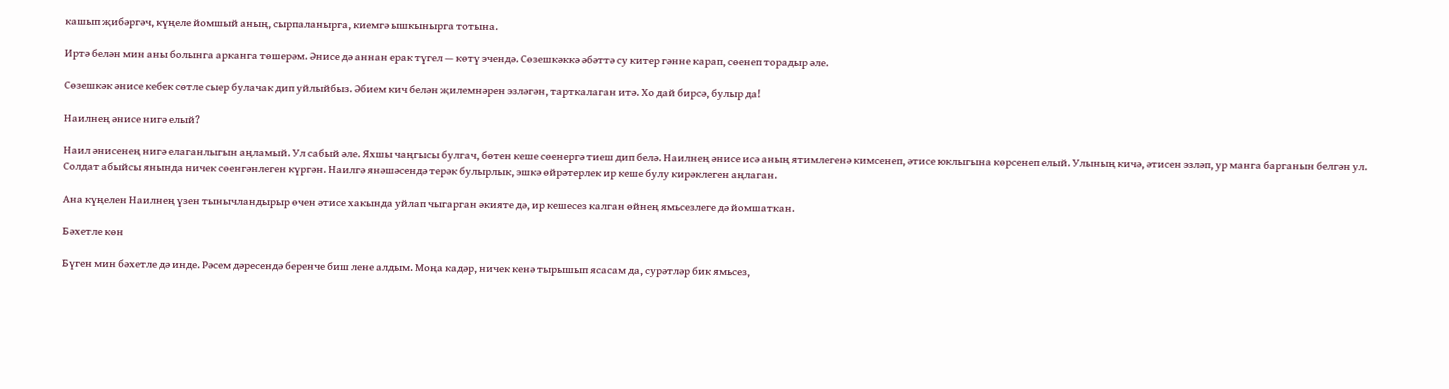кашып җибәргәч, күңеле йомшый аның, сырпаланырга, киемгә ышкынырга тотына.

Иртә белән мин аны болынга арканга төшерәм. Әнисе дә аннан ерак түгел — көтү эчендә. Сөзешкәккә әбәттә су китер гәнне карап, сөенеп торадыр әле.

Сөзешкәк әнисе кебек сөтле сыер булачак дип уйлыйбыз. Әбием кич белән җилемнәрен эзләгән, тарткалаган итә. Хо дай бирсә, булыр да!

Наилнең әнисе нигә елый?

Наил әнисенең нигә елаганлыгын аңламый. Ул сабый әле. Яхшы чаңгысы булгач, бөтен кеше сөенергә тиеш дип белә. Наилнең әнисе исә аның ятимлегенә кимсенеп, әтисе юклыгына көрсенеп елый. Улының кичә, әтисен эзләп, ур манга барганын белгән ул. Солдат абыйсы янында ничек сөенгәнлеген күргән. Наилгә янәшәсендә терәк булырлык, эшкә өйрәтерлек ир кеше булу кирәклеген аңлаган.

Ана күңелен Наилнең үзен тынычландырыр өчен әтисе хакында уйлап чыгарган әкияте дә, ир кешесез калган өйнең ямьсезлеге дә йомшаткан.

Бәхетле көн

Бүген мин бәхетле дә инде. Рәсем дәресендә беренче биш лене алдым. Моңа кадәр, ничек кенә тырышып ясасам да, сурәтләр бик ямьсез,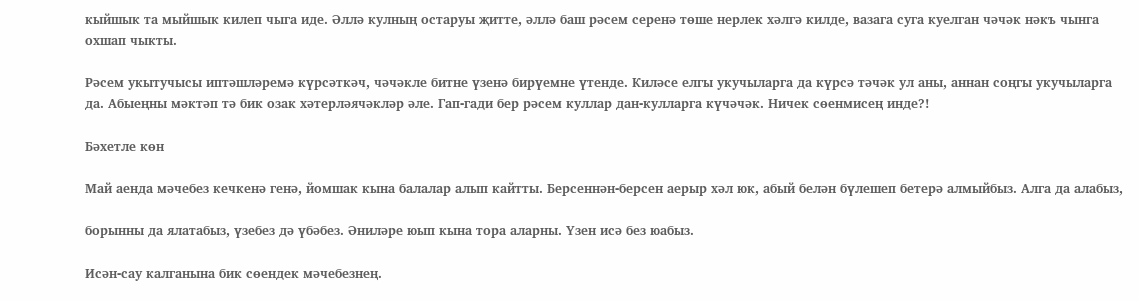кыйшык та мыйшык килеп чыга иде. Әллә кулның остаруы җитте, әллә баш рәсем серенә төше нерлек хәлгә килде, вазага суга куелган чәчәк нәкъ чынга охшап чыкты.

Рәсем укытучысы иптәшләремә күрсәткәч, чәчәкле битне үзенә бирүемне үтенде. Киләсе елгы укучыларга да күрсә тәчәк ул аны, аннан соңгы укучыларга да. Абыеңны мәктәп тә бик озак хәтерләячәкләр әле. Гап-гади бер рәсем куллар дан-кулларга күчәчәк. Ничек сөенмисең инде?!

Бәхетле көн

Май аенда мәчебез кечкенә генә, йомшак кына балалар алып кайтты. Берсеннән-берсен аерыр хәл юк, абый белән бүлешеп бетерә алмыйбыз. Алга да алабыз,

борынны да ялатабыз, үзебез дә үбәбез. Әниләре юып кына тора аларны. Үзен исә без юабыз.

Исән-сау калганына бик сөендек мәчебезнең.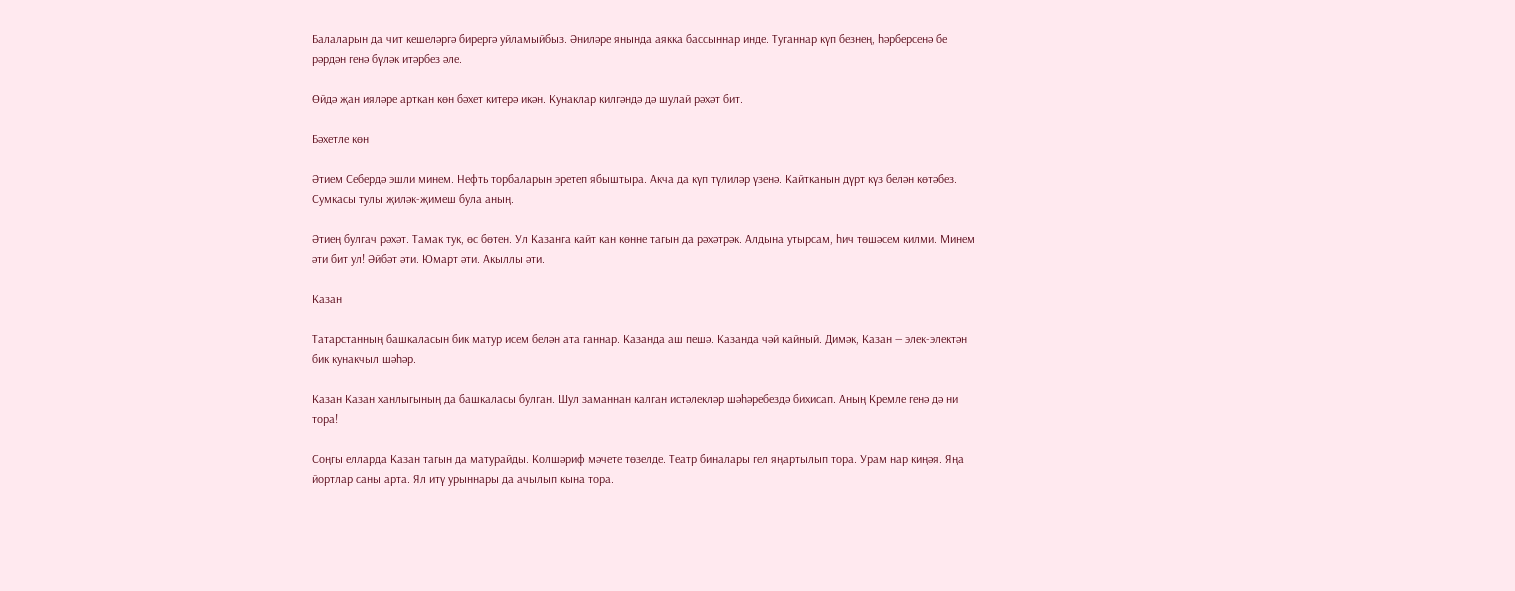Балаларын да чит кешеләргә бирергә уйламыйбыз. Әниләре янында аякка бассыннар инде. Туганнар күп безнең, һәрберсенә бе рәрдән генә бүләк итәрбез әле.

Өйдә җан ияләре арткан көн бәхет китерә икән. Кунаклар килгәндә дә шулай рәхәт бит.

Бәхетле көн

Әтием Себердә эшли минем. Нефть торбаларын эретеп ябыштыра. Акча да күп түлиләр үзенә. Кайтканын дүрт күз белән көтәбез. Сумкасы тулы җиләк-җимеш була аның.

Әтиең булгач рәхәт. Тамак тук, өс бөтен. Ул Казанга кайт кан көнне тагын да рәхәтрәк. Алдына утырсам, һич төшәсем килми. Минем әти бит ул! Әйбәт әти. Юмарт әти. Акыллы әти.

Казан

Татарстанның башкаласын бик матур исем белән ата ганнар. Казанда аш пешә. Казанда чәй кайный. Димәк, Казан — элек-электән бик кунакчыл шәһәр.

Казан Казан ханлыгының да башкаласы булган. Шул заманнан калган истәлекләр шәһәребездә бихисап. Аның Кремле генә дә ни тора!

Соңгы елларда Казан тагын да матурайды. Колшәриф мәчете төзелде. Театр биналары гел яңартылып тора. Урам нар киңәя. Яңа йортлар саны арта. Ял итү урыннары да ачылып кына тора.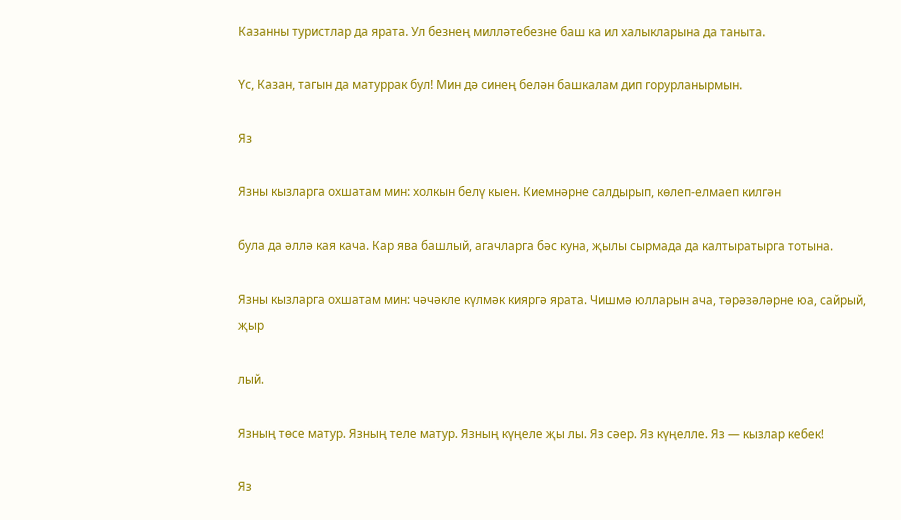Казанны туристлар да ярата. Ул безнең милләтебезне баш ка ил халыкларына да таныта.

Үс, Казан, тагын да матуррак бул! Мин дә синең белән башкалам дип горурланырмын.

Яз

Язны кызларга охшатам мин: холкын белү кыен. Киемнәрне салдырып, көлеп-елмаеп килгән

була да әллә кая кача. Кар ява башлый, агачларга бәс куна, җылы сырмада да калтыратырга тотына.

Язны кызларга охшатам мин: чәчәкле күлмәк кияргә ярата. Чишмә юлларын ача, тәрәзәләрне юа, сайрый, җыр

лый.

Язның төсе матур. Язның теле матур. Язның күңеле җы лы. Яз сәер. Яз күңелле. Яз — кызлар кебек!

Яз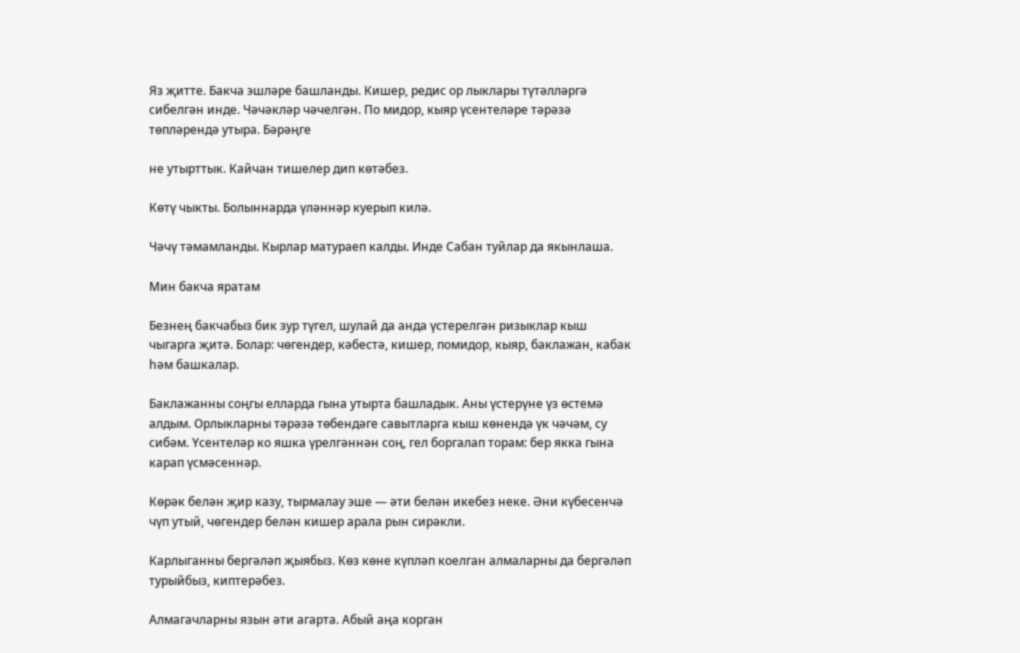Яз җитте. Бакча эшләре башланды. Кишер, редис ор лыклары түтәлләргә сибелгән инде. Чәчәкләр чәчелгән. По мидор, кыяр үсентеләре тәрәзә төпләрендә утыра. Бәрәңге

не утырттык. Кайчан тишелер дип көтәбез.

Көтү чыкты. Болыннарда үләннәр куерып килә.

Чәчү тәмамланды. Кырлар матураеп калды. Инде Сабан туйлар да якынлаша.

Мин бакча яратам

Безнең бакчабыз бик зур түгел, шулай да анда үстерелгән ризыклар кыш чыгарга җитә. Болар: чөгендер, кәбестә, кишер, помидор, кыяр, баклажан, кабак һәм башкалар.

Баклажанны соңгы елларда гына утырта башладык. Аны үстерүне үз өстемә алдым. Орлыкларны тәрәзә төбендәге савытларга кыш көнендә үк чәчәм, су сибәм. Үсентеләр ко яшка үрелгәннән соң, гел боргалап торам: бер якка гына карап үсмәсеннәр.

Көрәк белән җир казу, тырмалау эше — әти белән икебез неке. Әни күбесенчә чүп утый, чөгендер белән кишер арала рын сирәкли.

Карлыганны бергәләп җыябыз. Көз көне күпләп коелган алмаларны да бергәләп турыйбыз, киптерәбез.

Алмагачларны язын әти агарта. Абый аңа корган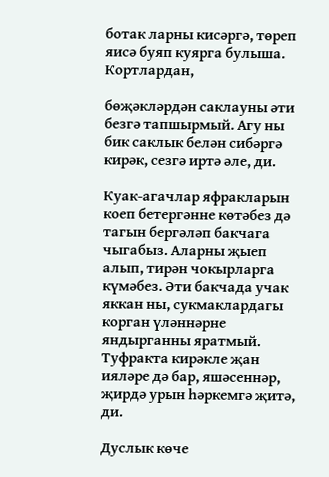ботак ларны кисәргә, төреп яисә буяп куярга булыша. Кортлардан,

бөҗәкләрдән саклауны әти безгә тапшырмый. Агу ны бик саклык белән сибәргә кирәк, сезгә иртә әле, ди.

Куак-агачлар яфракларын коеп бетергәнне көтәбез дә тагын бергәләп бакчага чыгабыз. Аларны җыеп алып, тирән чокырларга күмәбез. Әти бакчада учак яккан ны, сукмаклардагы корган үләннәрне яндырганны яратмый. Туфракта кирәкле җан ияләре дә бар, яшәсеннәр, җирдә урын һәркемгә җитә, ди.

Дуслык көче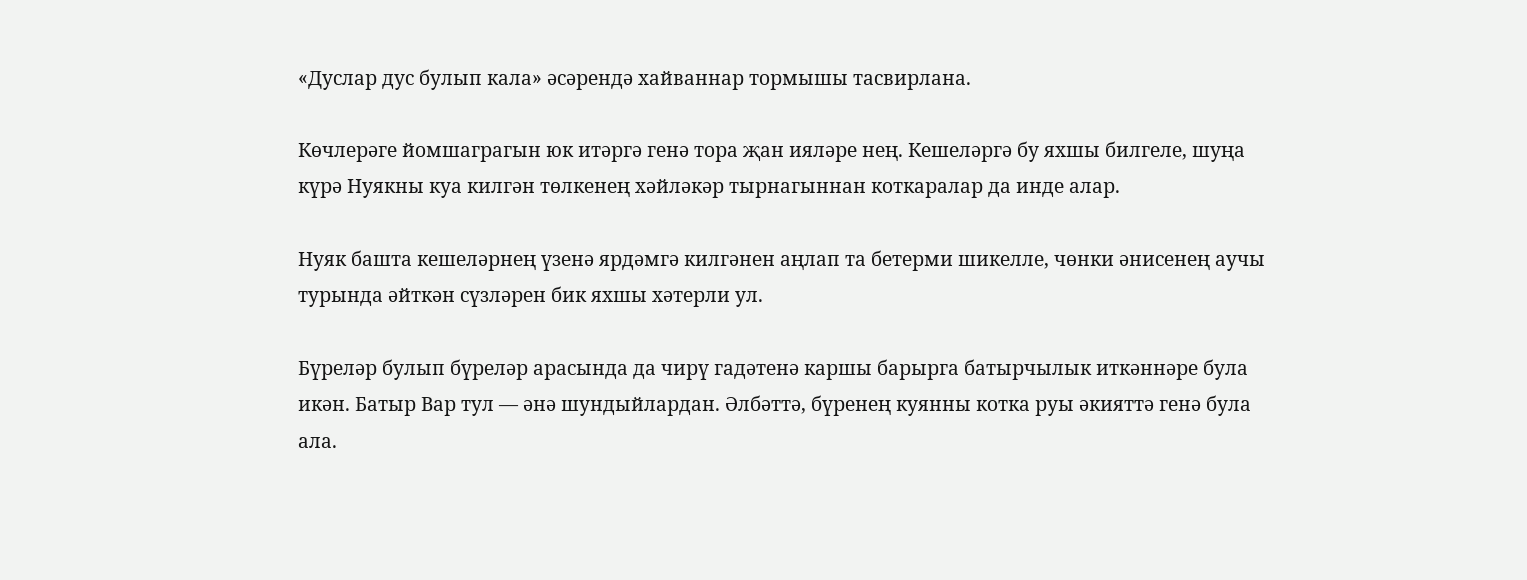«Дуслар дус булып кала» әсәрендә хайваннар тормышы тасвирлана.

Көчлерәге йомшаграгын юк итәргә генә тора җан ияләре нең. Кешеләргә бу яхшы билгеле, шуңа күрә Нуякны куа килгән төлкенең хәйләкәр тырнагыннан коткаралар да инде алар.

Нуяк башта кешеләрнең үзенә ярдәмгә килгәнен аңлап та бетерми шикелле, чөнки әнисенең аучы турында әйткән сүзләрен бик яхшы хәтерли ул.

Бүреләр булып бүреләр арасында да чирү гадәтенә каршы барырга батырчылык иткәннәре була икән. Батыр Вар тул — әнә шундыйлардан. Әлбәттә, бүренең куянны котка руы әкияттә генә була ала.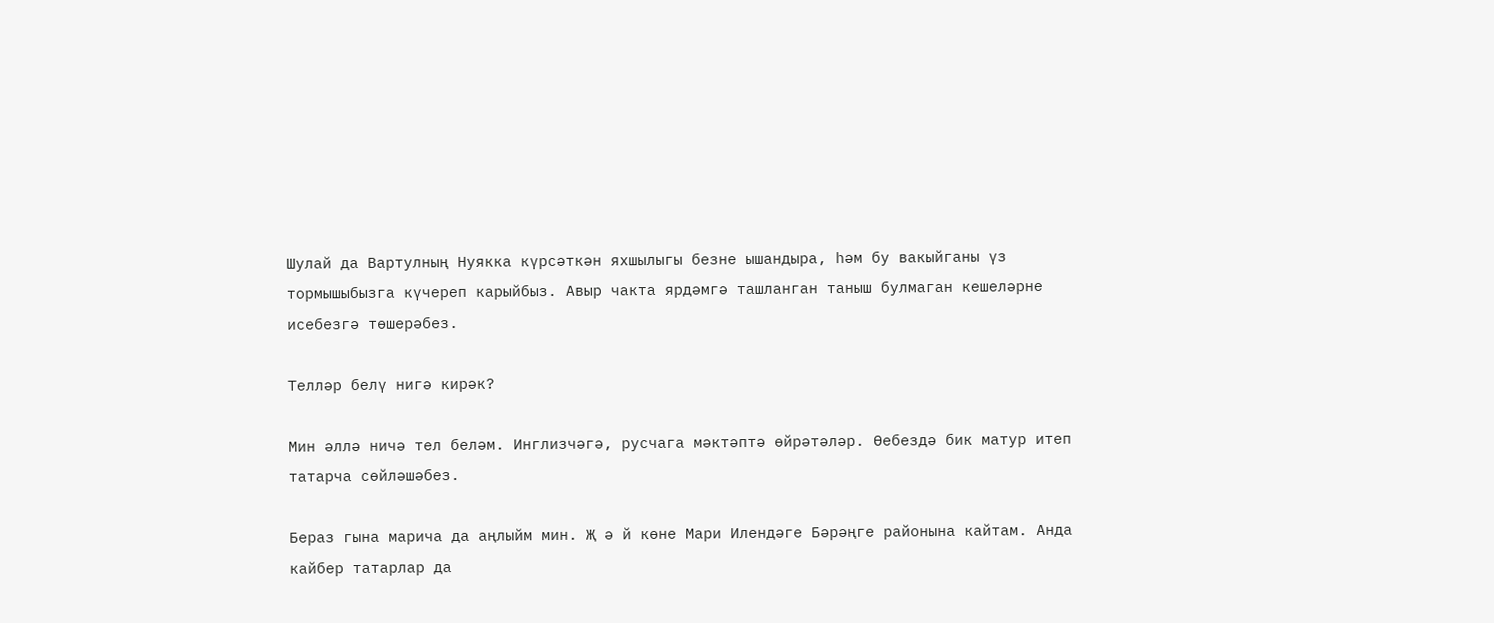Шулай да Вартулның Нуякка күрсәткән яхшылыгы безне ышандыра, һәм бу вакыйганы үз тормышыбызга күчереп карыйбыз. Авыр чакта ярдәмгә ташланган таныш булмаган кешеләрне исебезгә төшерәбез.

Телләр белү нигә кирәк?

Мин әллә ничә тел беләм. Инглизчәгә, русчага мәктәптә өйрәтәләр. Өебездә бик матур итеп татарча сөйләшәбез.

Бераз гына марича да аңлыйм мин. Җ ә й көне Мари Илендәге Бәрәңге районына кайтам. Анда кайбер татарлар да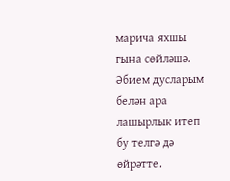марича яхшы гына сөйләшә. Әбием дусларым белән ара лашырлык итеп бу телгә дә өйрәтте.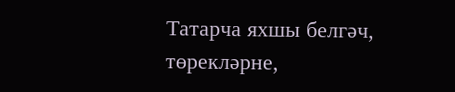Татарча яхшы белгәч, төрекләрне,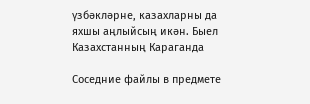үзбәкләрне, казахларны да яхшы аңлыйсың икән. Быел Казахстанның Караганда

Соседние файлы в предмете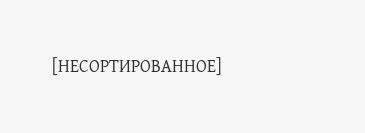[НЕСОРТИРОВАННОЕ]